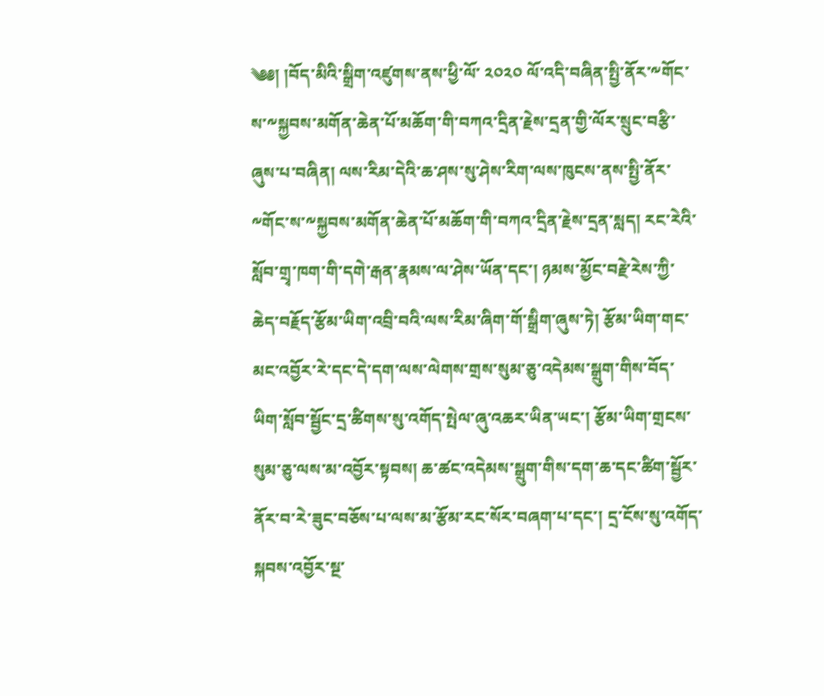༄༅། །བོད་མིའི་སྒྲིག་འཛུགས་ནས་ཕྱི་ལོ་ ༢༠༢༠ ལོ་འདི་བཞིན་སྤྱི་ནོར་༸གོང་ས་༸སྐྱབས་མགོན་ཆེན་པོ་མཆོག་གི་བཀའ་དྲིན་རྗེས་དྲན་གྱི་ལོར་སྲུང་བརྩི་ཞུས་པ་བཞིན། ལས་རིམ་དེའི་ཆ་ཤས་སུ་ཤེས་རིག་ལས་ཁུངས་ནས་སྤྱི་ནོར་༸གོང་ས་༸སྐྱབས་མགོན་ཆེན་པོ་མཆོག་གི་བཀའ་དྲིན་རྗེས་དྲན་སླད། རང་རེའི་སློབ་གྲྭ་ཁག་གི་དགེ་རྒན་རྣམས་ལ་ཤེས་ཡོན་དང་། ཉམས་མྱོང་བརྗེ་རེས་ཀྱི་ཆེད་བརྗོད་རྩོམ་ཡིག་འབྲི་བའི་ལས་རིམ་ཞིག་གོ་སྒྲིག་ཞུས་ཏེ། རྩོམ་ཡིག་གང་མང་འབྱོར་རེ་དང་དེ་དག་ལས་ལེགས་གྲས་སུམ་ཅུ་འདེམས་སྒྲུག་གིས་བོད་ཡིག་སློབ་སྦྱོང་དྲ་ཚིགས་སུ་འགོད་སྤེལ་ཞུ་འཆར་ཡིན་ཡང་། རྩོམ་ཡིག་གྲངས་སུམ་ཅུ་ལས་མ་འབྱོར་སྟབས། ཆ་ཚང་འདེམས་སྒྲུག་གིས་དག་ཆ་དང་ཚིག་སྦྱོར་ནོར་བ་རེ་ཟུང་བཅོས་པ་ལས་མ་རྩོམ་རང་སོར་བཞག་པ་དང་། དྲ་ངོས་སུ་འགོད་སྐབས་འབྱོར་སྔ་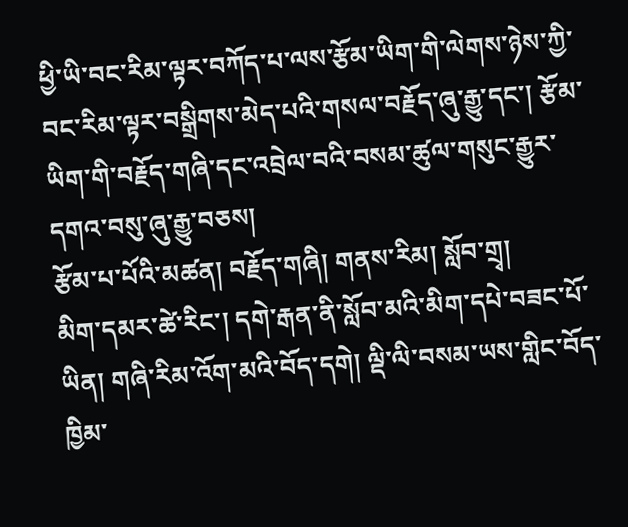ཕྱི་ཡི་བང་རིམ་ལྟར་བཀོད་པ་ལས་རྩོམ་ཡིག་གི་ལེགས་ཉེས་ཀྱི་བང་རིམ་ལྟར་བསྒྲིགས་མེད་པའི་གསལ་བརྗོད་ཞུ་རྒྱུ་དང་། རྩོམ་ཡིག་གི་བརྗོད་གཞི་དང་འབྲེལ་བའི་བསམ་ཚུལ་གསུང་རྒྱུར་དགའ་བསུ་ཞུ་རྒྱུ་བཅས།
རྩོམ་པ་པོའི་མཚན། བརྗོད་གཞི། གནས་རིམ། སློབ་གྲྭ།
མིག་དམར་ཚེ་རིང་། དགེ་རྒན་ནི་སློབ་མའི་མིག་དཔེ་བཟང་པོ་ཡིན། གཞི་རིམ་འོག་མའི་བོད་དགེ། ལྡི་ལི་བསམ་ཡས་གླིང་བོད་ཁྱིམ་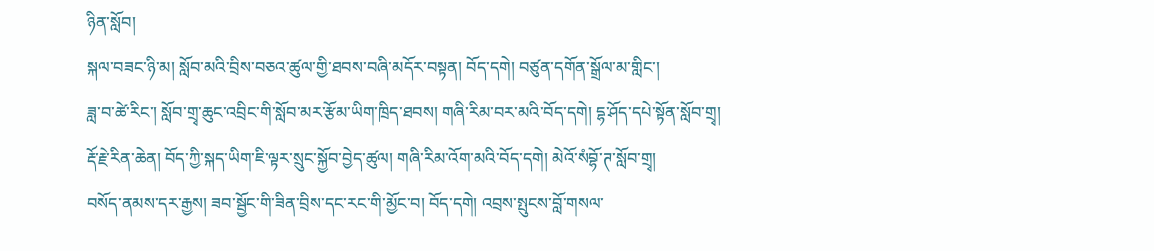ཉིན་སློབ།
སྐལ་བཟང་ཉི་མ། སློབ་མའི་བྲིས་བཅའ་ཚུལ་གྱི་ཐབས་བཞི་མདོར་བསྟན། བོད་དགེ། བཙུན་དགོན་སྒྲོལ་མ་གླིང་།
ཟླ་བ་ཚེ་རིང་། སློབ་གྲྭ་ཆུང་འབྲིང་གི་སློབ་མར་རྩོམ་ཡིག་ཁྲིད་ཐབས། གཞི་རིམ་བར་མའི་བོད་དགེ། དྷ་ཤོད་དཔེ་སྟོན་སློབ་གྲྭ།
རྡོ་རྗེ་རིན་ཆེན། བོད་ཀྱི་སྐད་ཡིག་ཇི་ལྟར་སྲུང་སྐྱོབ་བྱེད་ཚུལ། གཞི་རིམ་འོག་མའི་བོད་དགེ། མེའོ་སཾབྷོ་ཊ་སློབ་གྲྭ།
བསོད་ནམས་དར་རྒྱས། ཟབ་སྦྱོང་གི་ཟིན་བྲིས་དང་རང་གི་མྱོང་བ། བོད་དགེ། འབྲས་སྤུངས་བློ་གསལ་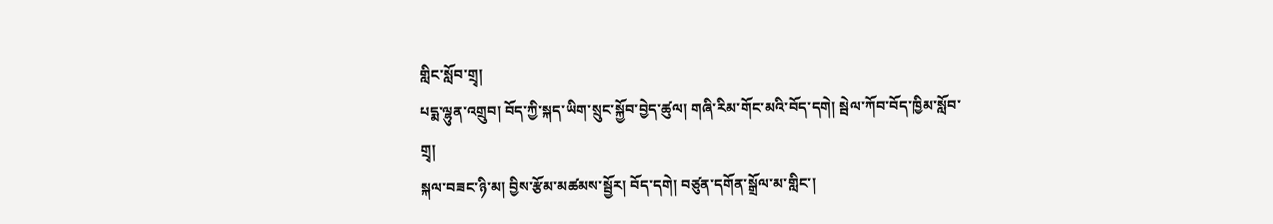གླིང་སློབ་གྲྭ།
པདྨ་ལྷུན་འགྲུབ། བོད་ཀྱི་སྐད་ཡིག་སྲུང་སྐྱོབ་བྱེད་ཚུལ། གཞི་རིམ་གོང་མའི་བོད་དགེ། སྦེལ་ཀོབ་བོད་ཁྱིམ་སློབ་གྲྭ།
སྐལ་བཟང་ཉི་མ། བྱིས་རྩོམ་མཚམས་སྦྱོར། བོད་དགེ། བཙུན་དགོན་སྒྲོལ་མ་གླིང་།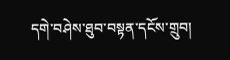དགེ་བཤེས་ཐུབ་བསྟན་དངོས་གྲུབ།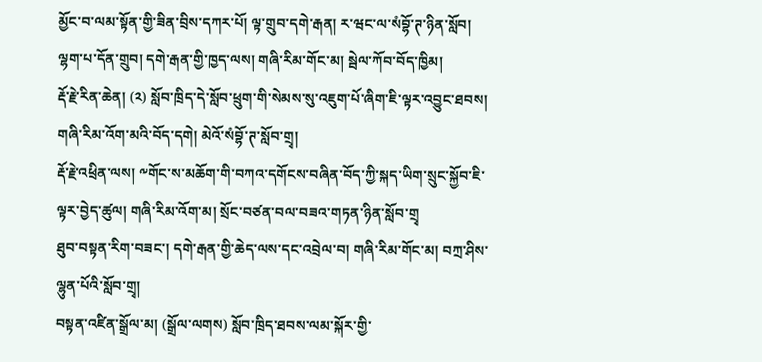མྱོང་བ་ལམ་སྟོན་གྱི་ཟིན་བྲིས་དཀར་པོ། ལྟ་གྲུབ་དགེ་རྒན། ར་ཝང་ལ་སཾབྷོ་ཊ་ཉིན་སློབ།
ལྷག་པ་དོན་གྲུབ། དགེ་རྒན་གྱི་ཁྱད་ལས། གཞི་རིམ་གོང་མ། སྦེལ་ཀོབ་བོད་ཁྱིམ།
རྡོ་རྗེ་རིན་ཆེན། (༢) སློབ་ཁྲིད་དེ་སློབ་ཕྲུག་གི་སེམས་སུ་འཇུག་པོ་ཞིག་ཇི་ལྟར་འབྱུང་ཐབས། གཞི་རིམ་འོག་མའི་བོད་དགེ། མེའོ་སཾབྷོ་ཊ་སློབ་གྲྭ།
རྡོ་རྗེ་འཕྲིན་ལས། ༸གོང་ས་མཆོག་གི་བཀའ་དགོངས་བཞིན་བོད་ཀྱི་སྐད་ཡིག་སྲུང་སྐྱོབ་ཇི་ལྟར་བྱེད་ཚུལ། གཞི་རིམ་འོག་མ། སྲོང་བཙན་བལ་བཟའ་གཏན་ཉིན་སློབ་གྲྭ
ཐུབ་བསྟན་རིག་བཟང་། དགེ་རྒན་གྱི་ཆེད་ལས་དང་འབྲེལ་བ། གཞི་རིམ་གོང་མ། བཀྲ་ཤིས་ལྷུན་པོའི་སློབ་གྲྭ།
བསྟན་འཛིན་སྒྲོལ་མ། (སྒྲོལ་ལགས) སློབ་ཁྲིད་ཐབས་ལམ་སྐོར་གྱི་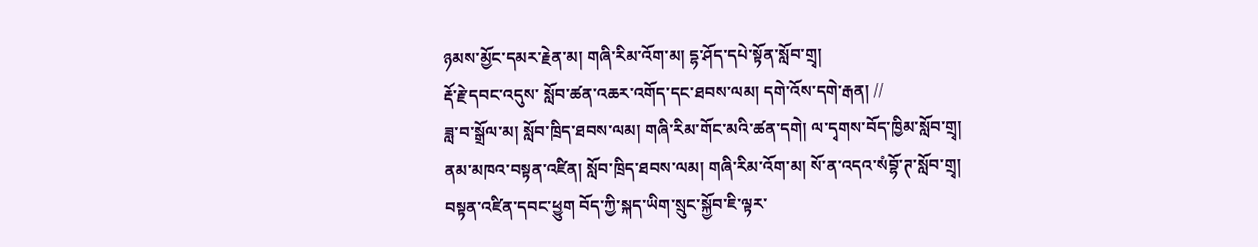ཉམས་མྱོང་དམར་རྗེན་མ། གཞི་རིམ་འོག་མ། དྷ་ཤོད་དཔེ་སྟོན་སློབ་གྲྭ།
རྡོ་རྗེ་དབང་འདུས་ སློབ་ཚན་འཆར་འགོད་དང་ཐབས་ལམ། དགེ་འོས་དགེ་རྒན། //
ཟླ་བ་སྒྲོལ་མ། སློབ་ཁྲིད་ཐབས་ལམ། གཞི་རིམ་གོང་མའི་ཚན་དགེ། ལ་དྭགས་བོད་ཁྱིམ་སློབ་གྲྭ།
ནམ་མཁའ་བསྟན་འཛིན། སློབ་ཁྲིད་ཐབས་ལམ། གཞི་རིམ་འོག་མ། སོ་ན་འདའ་སཾབྷོ་ཊ་སློབ་གྲྭ།
བསྟན་འཛིན་དབང་ཕྱུག བོད་ཀྱི་སྐད་ཡིག་སྲུང་སྐྱོབ་ཇི་ལྟར་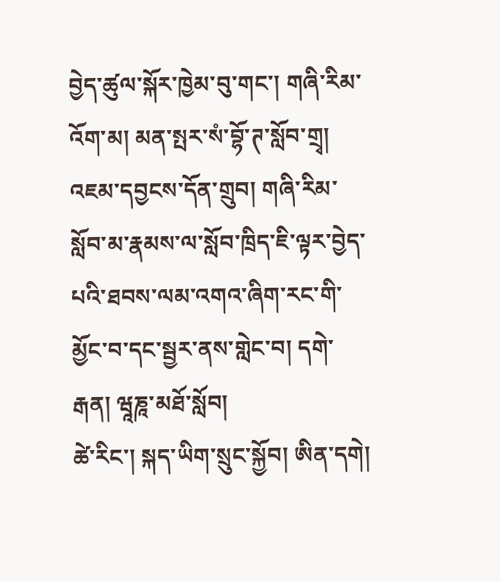བྱེད་ཚུལ་སྐོར་ཁྱེམ་བུ་གང་། གཞི་རིམ་འོག་མ། མན་སྤར་སཾ་བྷོ་ཊ་སློབ་གྲྭ།
འཇམ་དབྱངས་དོན་གྲུབ། གཞི་རིམ་སློབ་མ་རྣམས་ལ་སློབ་ཁྲིད་ཇི་ལྟར་བྱེད་པའི་ཐབས་ལམ་འགའ་ཞིག་རང་གི་མྱོང་བ་དང་སྦྱར་ནས་གླེང་བ། དགེ་རྒན། ཝཱཎཱ་མཐོ་སློབ།
ཚེ་རིང་། སྐད་ཡིག་སྲུང་སྐྱོབ། ཨིན་དགེ།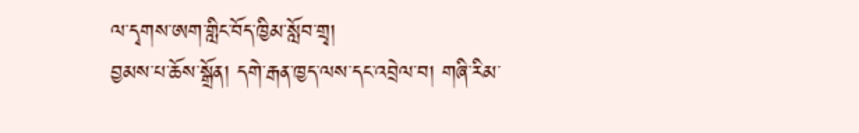ལ་དྭགས་ཨག་གླིང་བོད་ཁྱིམ་སློབ་གྲྭ།
བྱམས་པ་ཆོས་སྒྲོན། དགེ་རྒན་ཁྱད་ལས་དང་འབྲེལ་བ། གཞི་རིམ་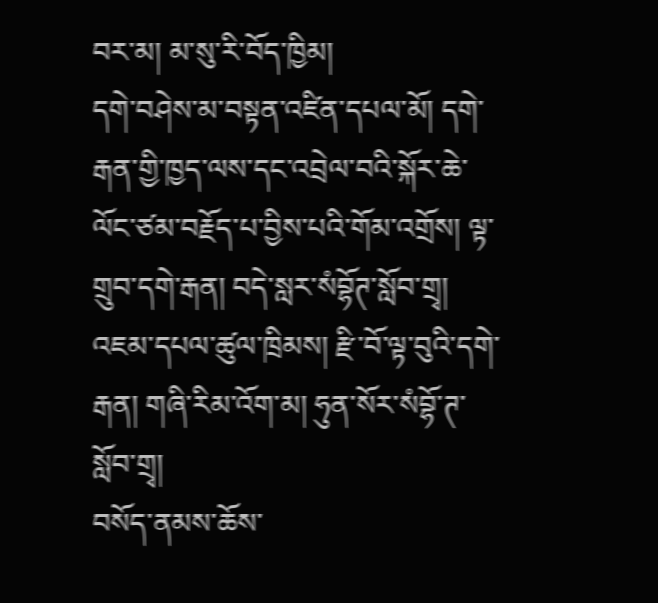བར་མ། མ་སུ་རི་བོད་ཁྱིམ།
དགེ་བཤེས་མ་བསྟན་འཛིན་དཔལ་མོ། དགེ་རྒན་གྱི་ཁྱད་ལས་དང་འབྲེལ་བའི་སྐོར་ཆེ་ལོང་ཙམ་བརྗོད་པ་བྱིས་པའི་གོམ་འགྲོས། ལྟ་གྲུབ་དགེ་རྒན། བདེ་སླར་སཾབྷོཊ་སློབ་གྲྭ།
འཇམ་དཔལ་ཚུལ་ཁྲིམས། རྫི་བོ་ལྟ་བུའི་དགེ་རྒན། གཞི་རིམ་འོག་མ། ཧུན་སོར་སཾབྷོ་ཊ་སློབ་གྲྭ།
བསོད་ནམས་ཆོས་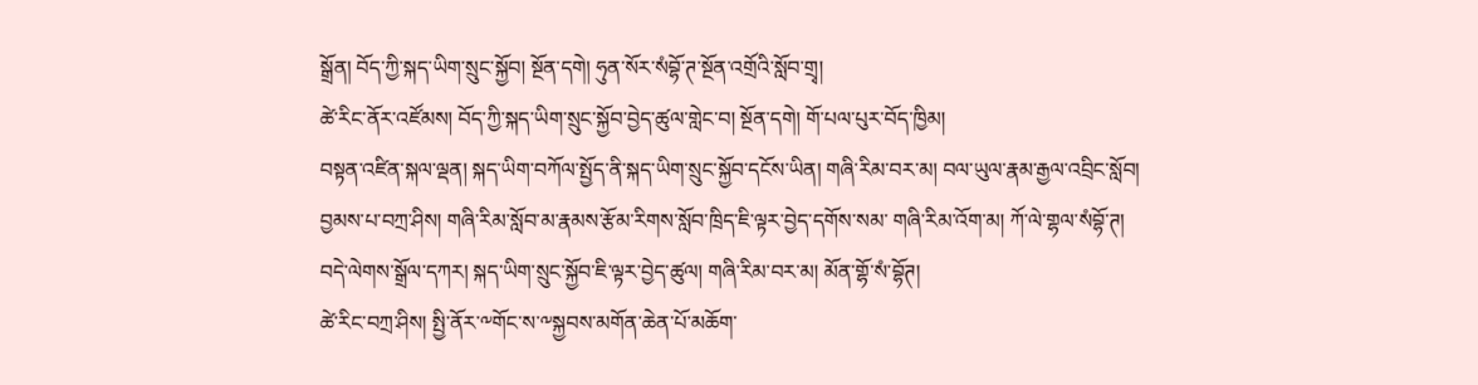སྒྲོན། བོད་ཀྱི་སྐད་ཡིག་སྲུང་སྐྱོབ། སྔོན་དགེ། ཧུན་སོར་སཾབྷོ་ཊ་སྔོན་འགྲོའི་སློབ་གྲྭ།
ཚེ་རིང་ནོར་འཛོམས། བོད་ཀྱི་སྐད་ཡིག་སྲུང་སྐྱོབ་བྱེད་ཚུལ་གླེང་བ། སྔོན་དགེ། གོ་པལ་པུར་བོད་ཁྱིམ།
བསྟན་འཛིན་སྐལ་ལྡན། སྐད་ཡིག་བཀོལ་སྤྱོད་ནི་སྐད་ཡིག་སྲུང་སྐྱོབ་དངོས་ཡིན། གཞི་རིམ་བར་མ། བལ་ཡུལ་རྣམ་རྒྱལ་འབྲིང་སློབ།
བྱམས་པ་བཀྲ་ཤིས། གཞི་རིམ་སློབ་མ་རྣམས་རྩོམ་རིགས་སློབ་ཁྲིད་ཇི་ལྟར་བྱེད་དགོས་སམ་ གཞི་རིམ་འོག་མ། ཀོ་ལེ་གྷལ་སཾབྷོ་ཊ།
བདེ་ལེགས་སྒྲོལ་དཀར། སྐད་ཡིག་སྲུང་སྐྱོབ་ཇི་ལྟར་བྱེད་ཚུལ། གཞི་རིམ་བར་མ། མོན་གྷོ་སཾ་བྷོཊ།
ཚེ་རིང་བཀྲ་ཤིས། སྤྱི་ནོར་༸གོང་ས་༸སྐྱབས་མགོན་ཆེན་པོ་མཆོག་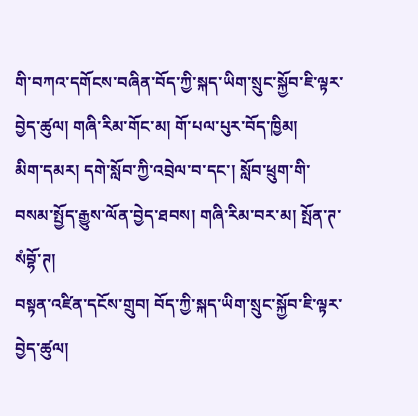གི་བཀའ་དགོངས་བཞིན་བོད་ཀྱི་སྐད་ཡིག་སྲུང་སྐྱོབ་ཇི་ལྟར་བྱེད་ཚུལ། གཞི་རིམ་གོང་མ། གོ་པལ་པུར་བོད་ཁྱིམ།
མིག་དམར། དགེ་སློབ་ཀྱི་འབྲེལ་བ་དང་། སློབ་ཕྲུག་གི་བསམ་སྤྱོད་རྒྱུས་ལོན་བྱེད་ཐབས། གཞི་རིམ་བར་མ། སྤོན་ཊ་སཾབྷོ་ཊ།
བསྟན་འཛིན་དངོས་གྲུབ། བོད་ཀྱི་སྐད་ཡིག་སྲུང་སྐྱོབ་ཇི་ལྟར་བྱེད་ཚུལ།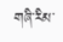གཞི་རིམ་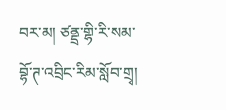བར་མ། ཙནྡྲ་གྷི་རི་སམ་བྷོ་ཊ་འབྲིང་རིམ་སློབ་གྲྭ།